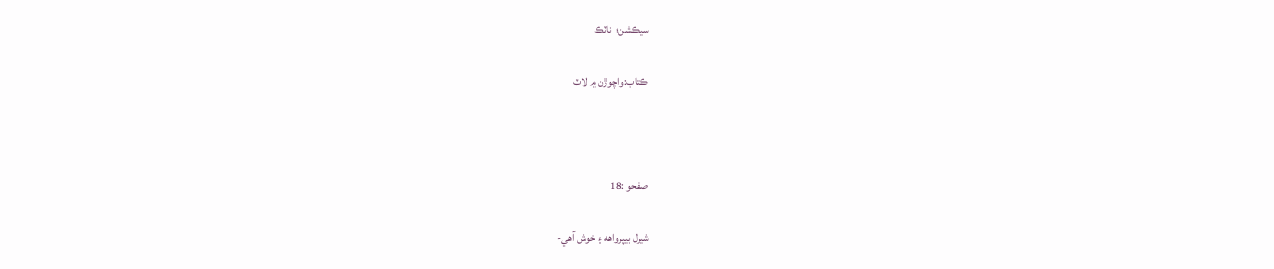سيڪشن؛  ناٽڪ

ڪتاب:واچوڙن ۾ لاٽ



صفحو :18

شيرل بيپرواهه ۽ خوش آهي-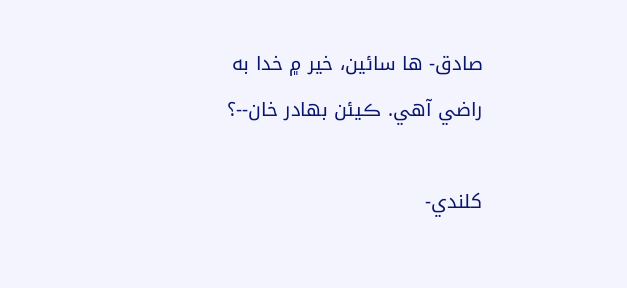صادق- ها سائين، خير ۾ خدا به راضي آهي. ڪيئن بهادر خان--؟

کلندي-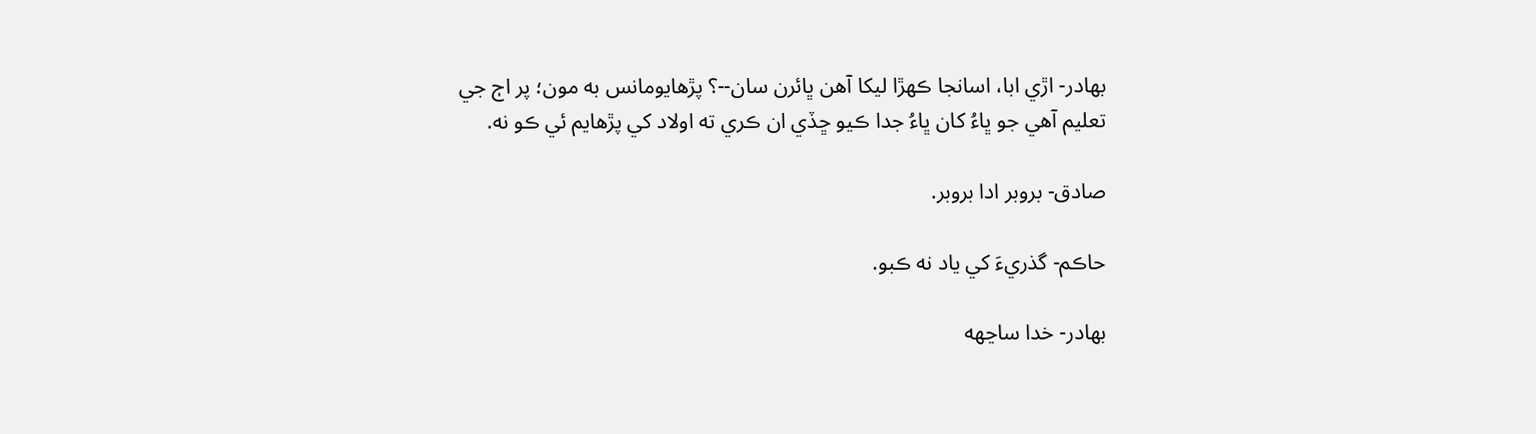بهادر- اڙي ابا، اسانجا ڪهڙا ليکا آهن ڀائرن سان--؟ پڙهايومانس به مون؛ پر اڄ جي تعليم آهي جو ڀاءُ کان ڀاءُ جدا ڪيو ڇڏي ان ڪري ته اولاد کي پڙهايم ئي ڪو نه.

صادق- بروبر ادا بروبر.

حاڪم- گذريءَ کي ياد نه ڪبو.

بهادر- خدا ساڃهه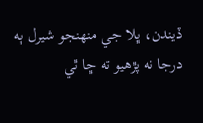ڏيندن، ڀلا جي منهنجو شيرل ٻه درجا نه پڙهيو ته ڇا ٿي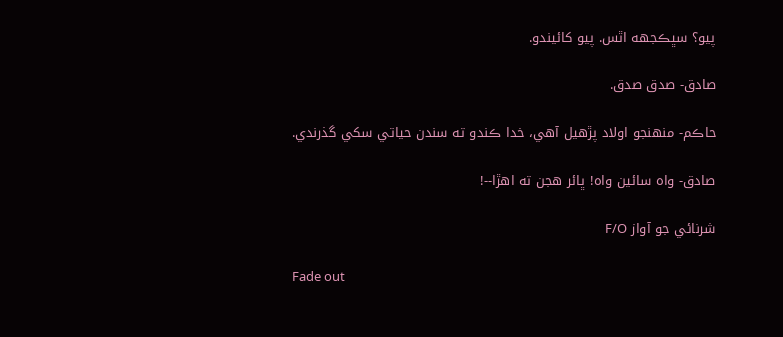پيو؟ سڀڪجهه اٿس. پيو کائيندو.

صادق- صدق صدق.

حاڪم- منهنجو اولاد پڙهيل آهي، خدا ڪندو ته سندن حياتي سکي گذرندي.

صادق- واه سائين واه! ڀائر هجن ته اهڙا--!

شرنائي جو آواز F/O

Fade out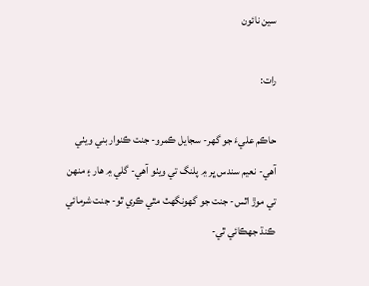سين نائون

رات:

حاڪم عليءَ جو گهر- سجايل ڪمرو- جنت ڪنوار بني ويٺي آهي- نعيم سندس ڀر ۾ پلنگ تي ويٺو آهي- گلي ۾ هار ۽ منهن تي موڙ اٿس- جنت جو گهونگهٽ مٿي ڪري ٿو- جنت شرمائي ڪنڌ جهڪائي ٿي-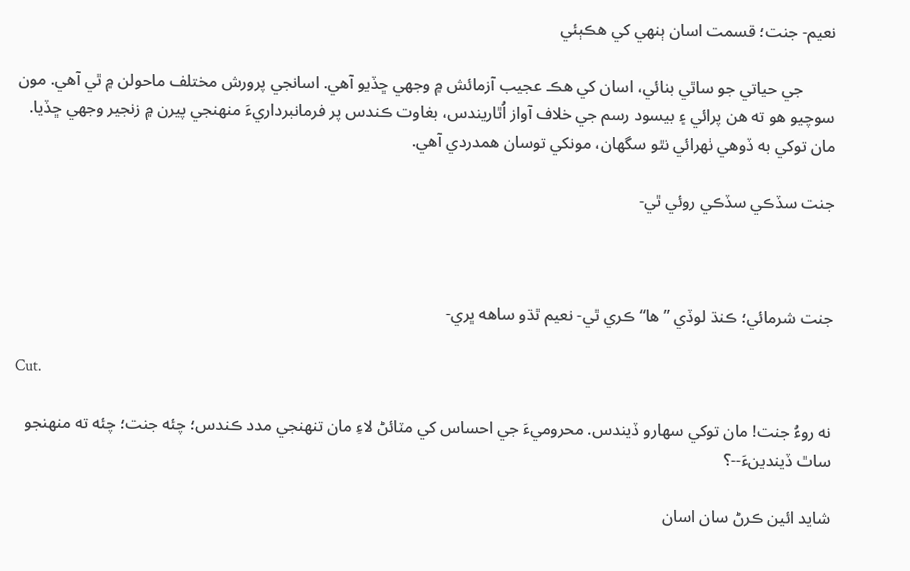نعيم- جنت؛ قسمت اسان ٻنهي کي هڪٻئي

        جي حياتي جو ساٿي بنائي، اسان کي هڪ عجيب آزمائش ۾ وجهي ڇڏيو آهي. اسانجي پرورش مختلف ماحولن ۾ ٿي آهي. مون سوچيو هو ته هن پرائي ۽ بيسود رسم جي خلاف آواز اُٿاريندس، بغاوت ڪندس پر فرمانبرداريءَ منهنجي پيرن ۾ زنجير وجهي ڇڏيا. مان توکي به ڏوهي ٺهرائي نٿو سگهان، مونکي توسان همدردي آهي.

جنت سڏڪي سڏڪي روئي ٿي-



جنت شرمائي؛ ڪنڌ لوڏي ”ها“ ڪري ٿي- نعيم ٿڌو ساهه ڀري-

Cut.

نه روءُ جنت! مان توکي سهارو ڏيندس. محروميءَ جي احساس کي مٽائڻ لاءِ مان تنهنجي مدد ڪندس؛ چئه جنت؛ چئه ته منهنجو ساٿ ڏيندينءَ--؟

شايد ائين ڪرڻ سان اسان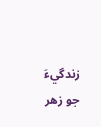زندگيءَ جو زهر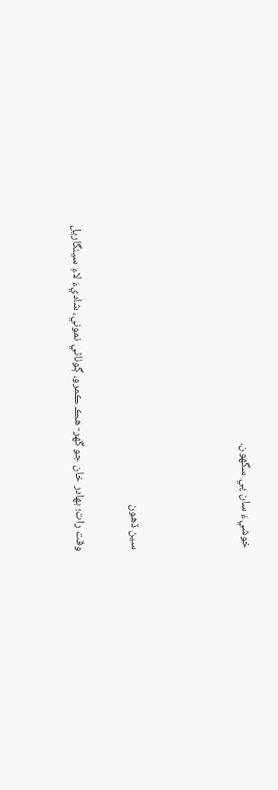خوشيءَ سان پي سگهون.



سين ڏهون

وقت رات؛ بهادر خان جو گهر- هڪ ڪمرو، ڳوٺاڻي نموني، شاديءَ لاءِ سينگاريل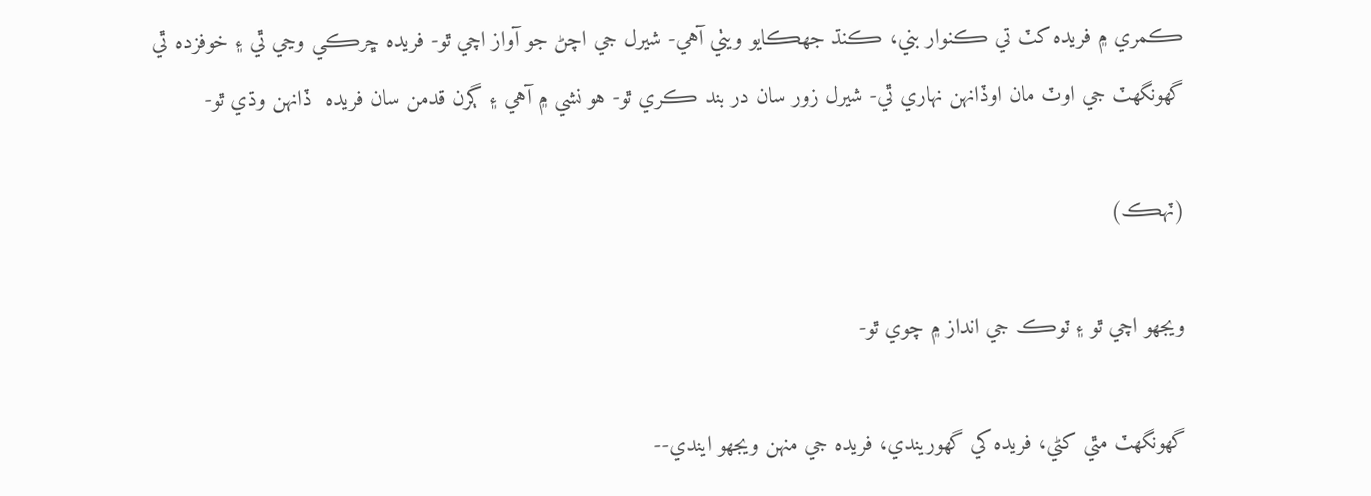ڪمري ۾ فريده کٽ تي ڪنوار بني، ڪنڌ جهڪايو ويٺي آهي- شيرل جي اچڻ جو آواز اچي ٿو- فريده ڇرڪي وڃي ٿي ۽ خوفزده ٿي گهونگهٽ جي اوٽ مان اوڏانهن نهاري ٿي- شيرل زور سان در بند ڪري ٿو- هو نشي ۾ آهي ۽ ڳرن قدمن سان فريده  ڏانهن وڌي ٿو-

(ٽهڪ)

ويجهو اچي ٿو ۽ ٽوڪ جي انداز ۾ چوي ٿو-

گهونگهٽ مٿي کڻي، فريده کي گهوريندي، فريده جي منهن ويجهو ايندي--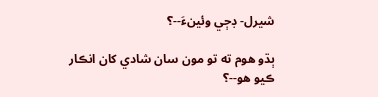شيرل- ڊڄي وئينءَ--؟

ٻڌو هوم ته تو مون سان شادي کان انڪار ڪيو هو--؟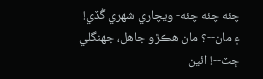چئه چئه چئه- ويچاري شهري گُڏي! ۽ مان--؟ مان هڪڙو جاهل، جهنگلي ڄٽ--! ائين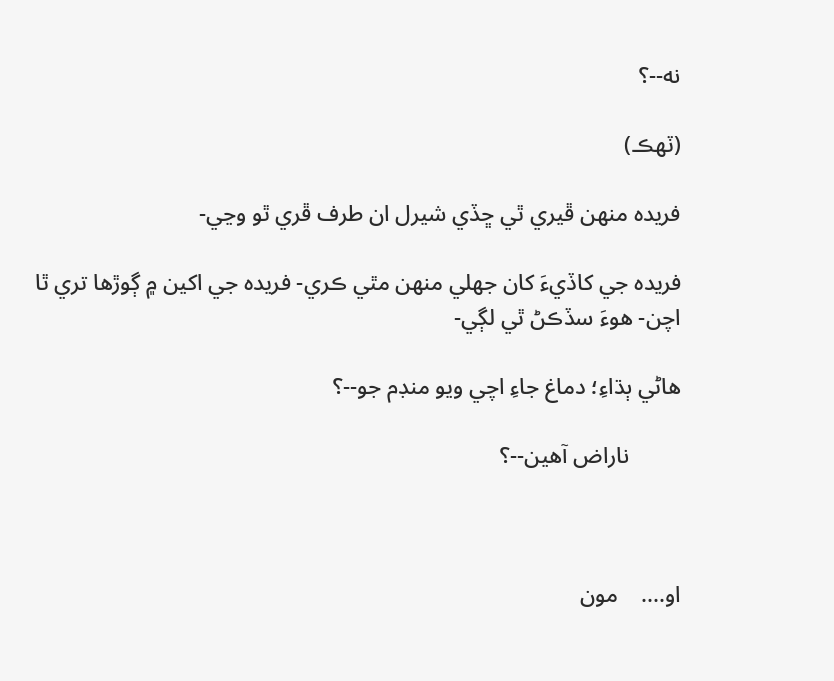نه--؟

(ٽهڪ)

فريده منهن ڦيري ٿي ڇڏي شيرل ان طرف ڦري ٿو وڃي-

فريده جي کاڏيءَ کان جهلي منهن مٿي ڪري- فريده جي اکين ۾ ڳوڙها تري ٿا اچن- هوءَ سڏڪڻ ٿي لڳي-

هاڻي ٻڌاءِ؛ دماغ جاءِ اچي ويو منڊم جو--؟

         ناراض آهين--؟



او....    مون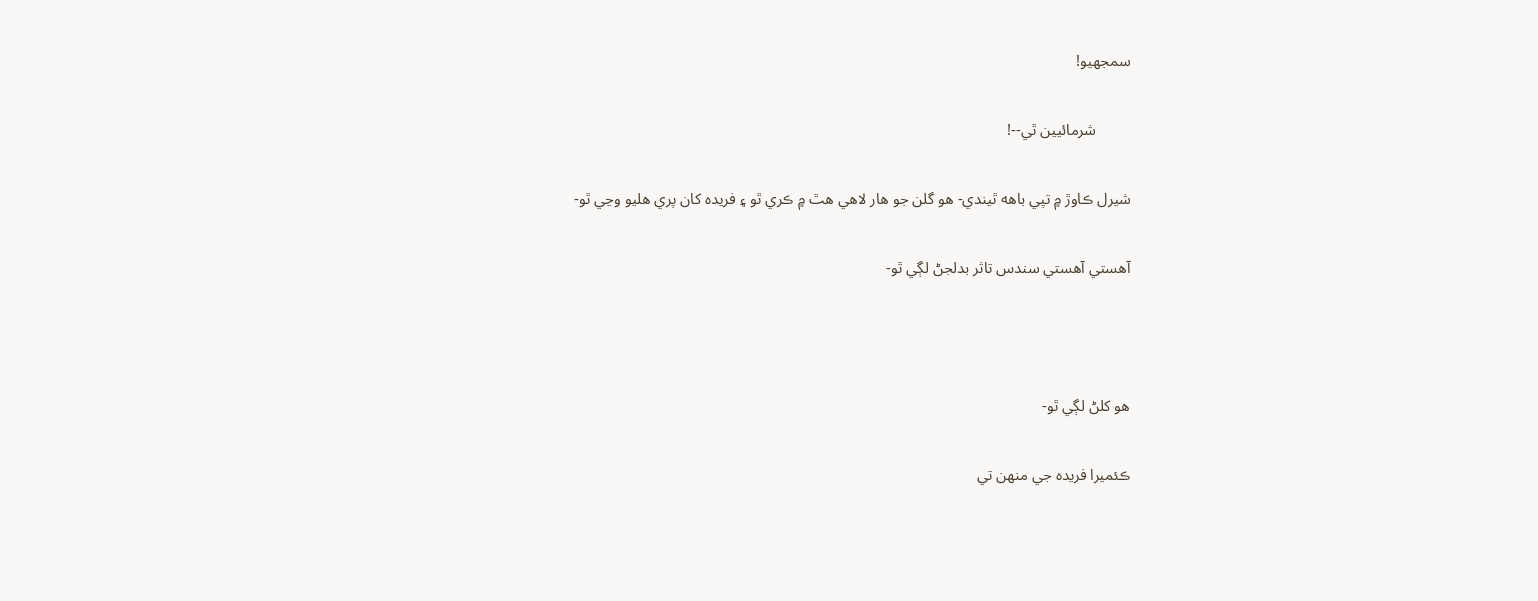سمجهيو!

         شرمائيين ٿي--!

شيرل ڪاوڙ ۾ تپي باهه ٿيندي- هو گلن جو هار لاهي هٿ ۾ ڪري ٿو ۽ فريده کان پري هليو وڃي ٿو-

آهستي آهستي سندس تاثر بدلجڻ لڳي ٿو-



هو کلڻ لڳي ٿو-

ڪئميرا فريده جي منهن تي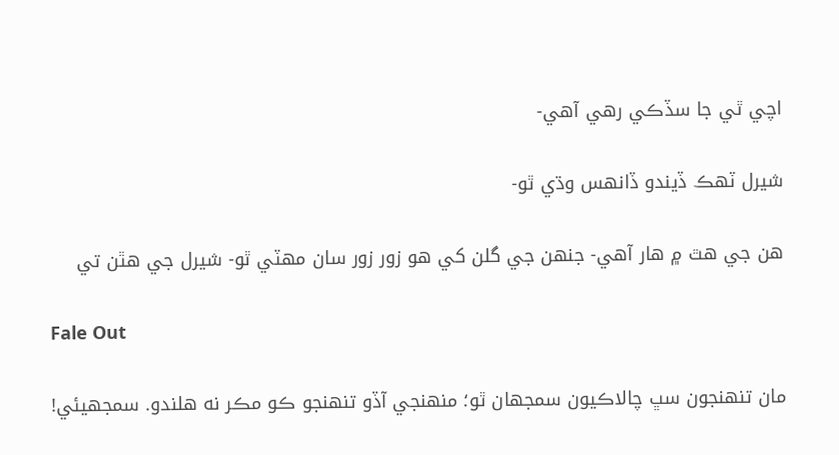اچي ٿي جا سڏڪي رهي آهي-

شيرل ٽهڪ ڏيندو ڏانهس وڌي ٿو-

هن جي هٿ ۾ هار آهي- جنهن جي گلن کي هو زور زور سان مهٽي ٿو- شيرل جي هٿن تي

Fale Out

مان تنهنجون سڀ چالاڪيون سمجهان ٿو؛ منهنجي آڏو تنهنجو ڪو مڪر نه هلندو. سمجهيئي!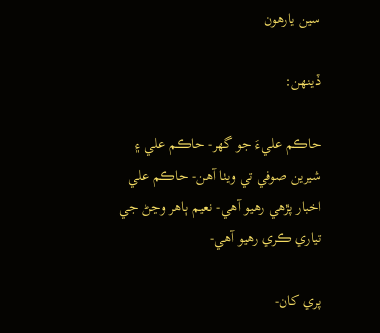سين يارهون

ڏينهن:

حاڪم عليءَ جو گهر- حاڪم علي ۽ شيرين صوفي تي ويٺا آهن- حاڪم علي اخبار پڙهي رهيو آهي- نعيم ٻاهر وڃڻ جي تياري ڪري رهيو آهي-

پري کان-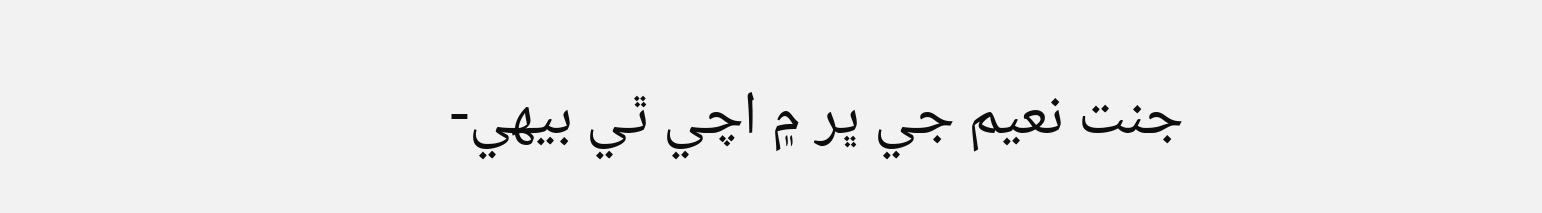جنت نعيم جي ڀر ۾ اچي ٿي بيهي-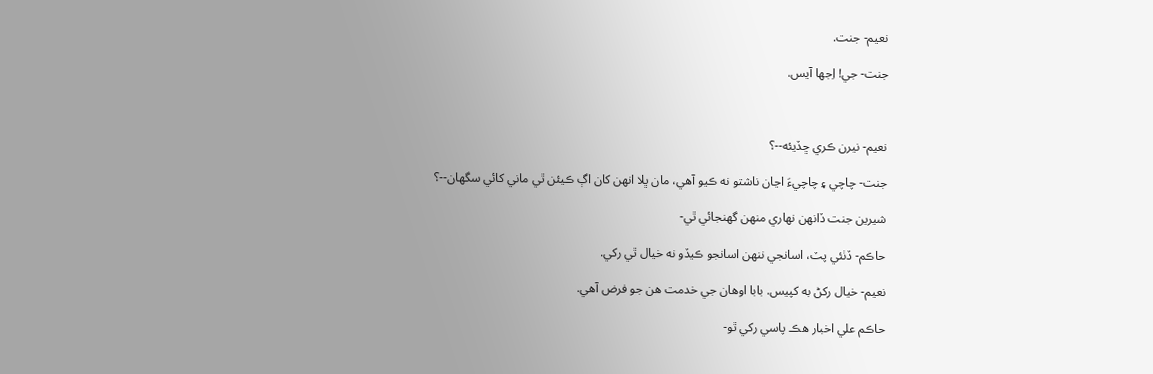نعيم- جنت.

جنت- جي! اِجها آيس.



نعيم- نيرن ڪري ڇڏيئه--؟

جنت- چاچي ۽ چاچيءَ اڃان ناشتو نه ڪيو آهي، مان ڀلا انهن کان اڳ ڪيئن ٿي ماني کائي سگهان--؟

شيرين جنت ڏانهن نهاري منهن گهنجائي ٿي-

حاڪم- ڏٺئي پٽ، اسانجي ننهن اسانجو ڪيڏو نه خيال ٿي رکي.

نعيم- خيال رکڻ به کپيس. بابا اوهان جي خدمت هن جو فرض آهي.

حاڪم علي اخبار هڪ پاسي رکي ٿو-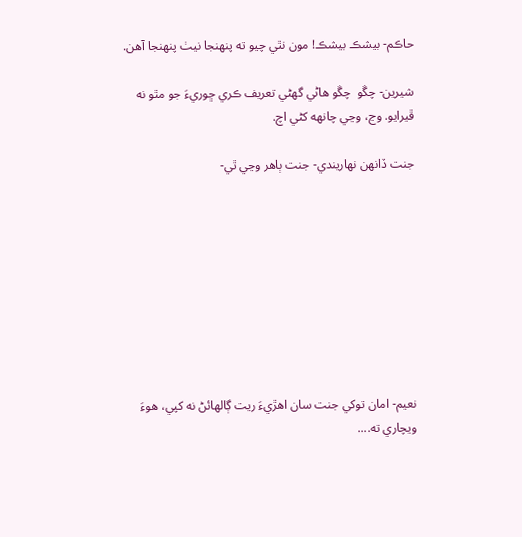حاڪم- بيشڪ بيشڪ! مون نٿي چيو ته پنهنجا نيٺ پنهنجا آهن.

شيرين- چڱو  چڱو هاڻي گهڻي تعريف ڪري ڇوريءَ جو مٿو نه ڦيرايو. وڃ، وڃي چانهه کڻي اچ.

جنت ڏانهن نهاريندي- جنت ٻاهر وڃي ٿي-









نعيم- امان توکي جنت سان اهڙيءَ ريت ڳالهائڻ نه کپي، هوءَ ويچاري ته....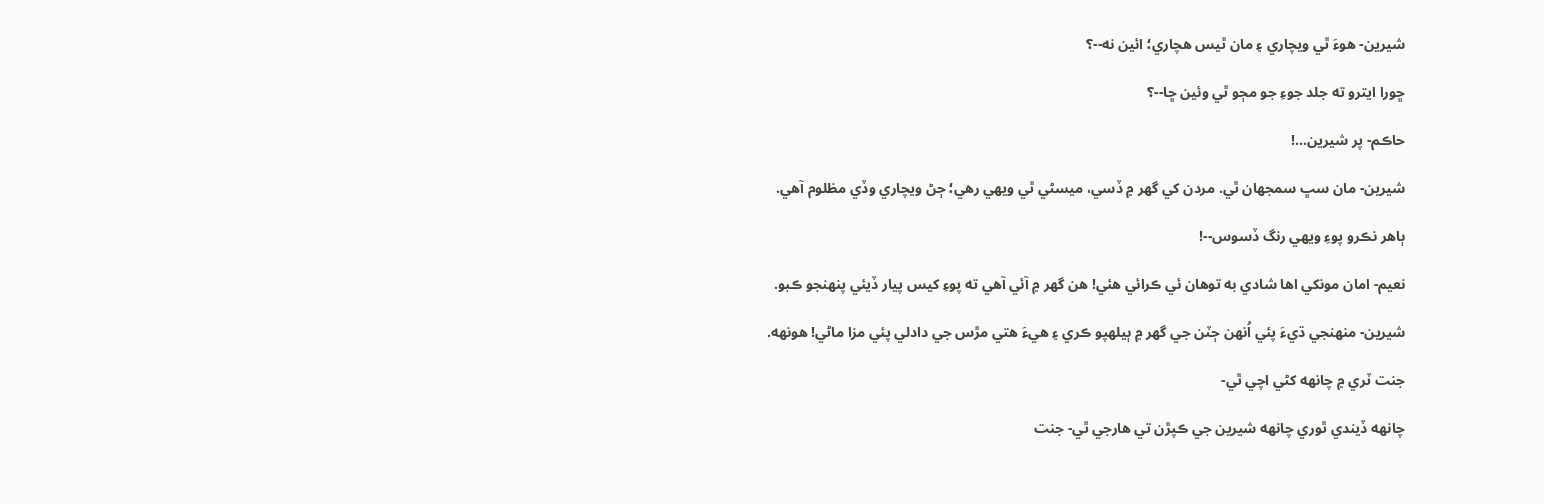شيرين- هوءَ ٿي ويچاري ۽ مان ٿيس هچاري؛ ائين نه--؟

ڇورا ايترو ته جلد جوءِ جو مڄو ٿي وئين ڇا--؟

حاڪم- پر شيرين...!

شيرين- مان سڀ سمجهان ٿي. مردن کي گهر ۾ ڏسي، ميسڻي ٿي ويهي رهي؛ ڄڻ ويچاري وڏي مظلوم آهي.

ٻاهر نڪرو پوءِ ويهي رنگ ڏسوس--!

نعيم- امان مونکي اها شادي به توهان ئي ڪرائي هئي! هن گهر ۾ آئي آهي ته پوءِ کيس پيار ڏيئي پنهنجو ڪبو.

شيرين- منهنجي ڌيءَ پئي اُنهن ڄٽن جي گهر ۾ ٻيلهپو ڪري ۽ هيءَ هتي مڙس جي دادلي پئي مزا ماڻي! هونهه.

جنت ٽري ۾ چانهه کڻي اچي ٿي-

چانهه ڏيندي ٿوري چانهه شيرين جي ڪپڙن تي هارجي ٿي- جنت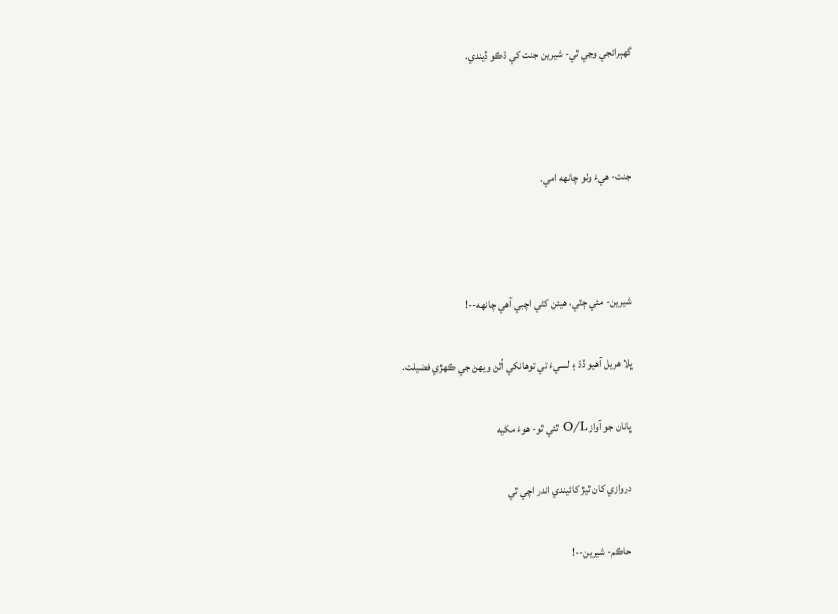گهٻرائجي وڃي ٿي- شيرين جنت کي ڌڪو ڏيندي.



جنت- هيءَ وٺو چانهه امي.



شيرين- مئي ڄٽي، هيئن کڻي اچبي آهي چانهه--!

ڀلا هريل آهيو ڏڌ ۽ لسيءَ تي توهانکي اُٿڻ ويهڻ جي ڪهڙي فضيلت.

ڀانان جو آواز O/L ٿئي ٿو- هوءَ مکيه

دروازي کان ٿيڙ کائيندي اندر اچي ٿي

حاڪم- شيرين--!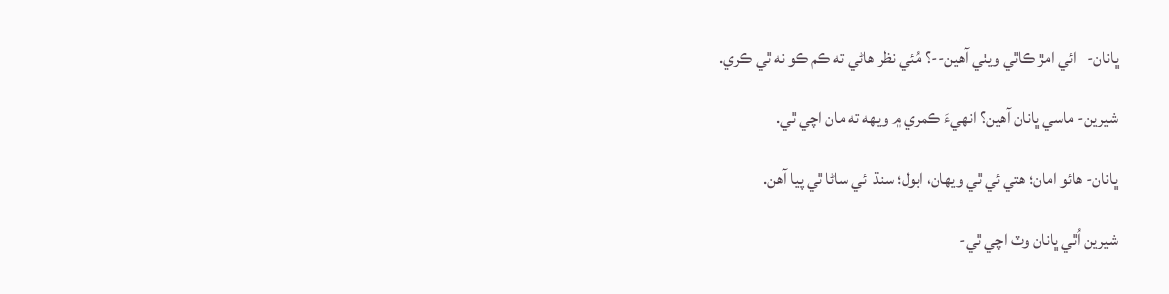ڀانان-   ائي امڙ ڪاٿي ويٺي آهين--؟ مُئي نظر هاڻي ته ڪم ڪو نه ٿي ڪري.

شيرين- ماسي ڀانان آهين؟ انهيءَ ڪمري ۾ ويهه ته مان اچي ٿي.

ڀانان- هائو امان؛ هتي ئي ٿي ويهان، ابول؛ سنڌ  ئي ساڻا ٿي پيا آهن.

شيرين اُٿي ڀانان وٽ اچي ٿي-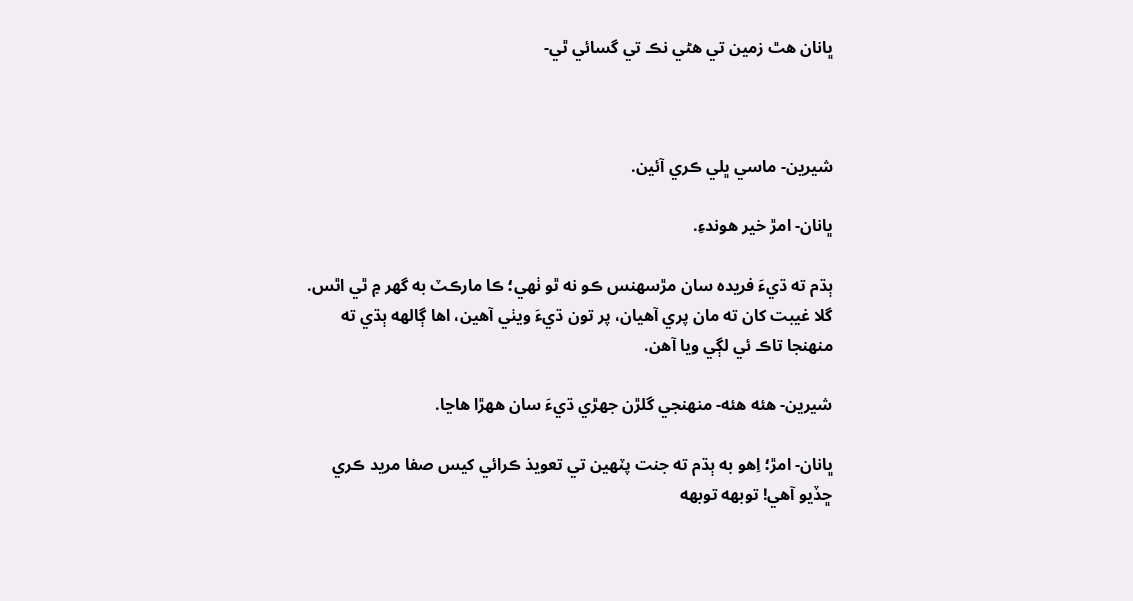ڀانان هٿ زمين تي هڻي نڪ تي گسائي ٿي-



شيرين- ماسي ڀلي ڪري آئين.

ڀانان- امڙ خير هوندءِ.

ٻڌم ته ڌيءَ فريده سان مڙسهنس ڪو نه ٿو ٺهي؛ ڪا مارڪٽ به گهر ۾ ٿي اٿس. گلا غيبت کان ته مان پري آهيان، پر تون ڌيءَ ويٺي آهين، اها ڳالهه ٻڌي ته منهنجا تاڪ ئي لڳي ويا آهن.

شيرين- هئه هئه- منهنجي گلڙن جهڙي ڌيءَ سان ههڙا هاڃا.

ڀانان- امڙ؛ اِهو به ٻڌم ته جنت پٽهين تي تعويذ ڪرائي کيس صفا مريد ڪري ڇڏيو آهي! توبهه توبهه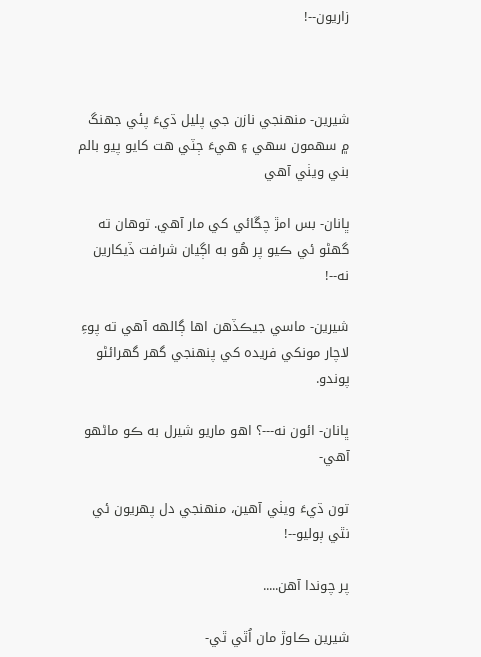زاريون--!



شيرين- منهنجي نازن جي پليل ڌيءَ پئي جهنگ ۾ سهمون سهي ۽ هيءَ ڄٽي هت کايو پيو بالم بني ويٺي آهي

ڀانان- بس امڙ چڱائي کي مار آهي. توهان ته گهڻو ئي ڪيو پر هُو به اڳيان شرافت ڏيکارين نه--!

شيرين- ماسي جيڪڏهن اها ڳالهه آهي ته پوءِ لاچار مونکي فريده کي پنهنجي گهر گهرائڻو پوندو.

ڀانان- ائون نه---؟ اهو ماريو شيرل به ڪو ماڻهو آهي-

تون ڌيءَ ويٺي آهين، منهنجي دل پهريون ئي نٿي ٻوليو--!

پر چوندا آهن.....

شيرين ڪاوڙ مان اُٿي ٿي-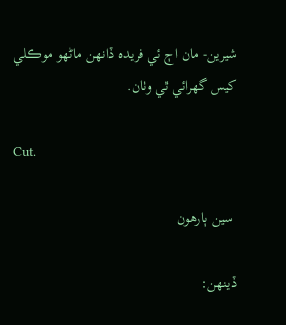شيرين- مان اڄ ئي فريده ڏانهن ماڻهو موڪلي کيس گهرائي ٿي وٺان.

Cut.

 سين ٻارهون

ڏينهن: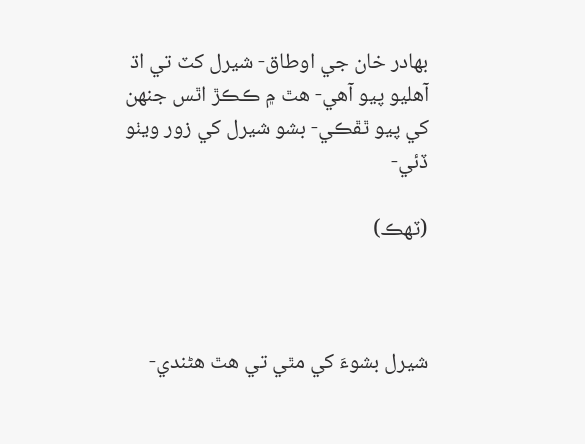بهادر خان جي اوطاق- شيرل کٽ تي اڌ آهليو پيو آهي- هٿ ۾ ڪڪڙ اٿس جنهن کي پيو ٿڦڪي- بشو شيرل کي زور ويٺو ڏئي-

(ٽهڪ)



شيرل بشوءَ کي مٿي تي هٿ هڻندي-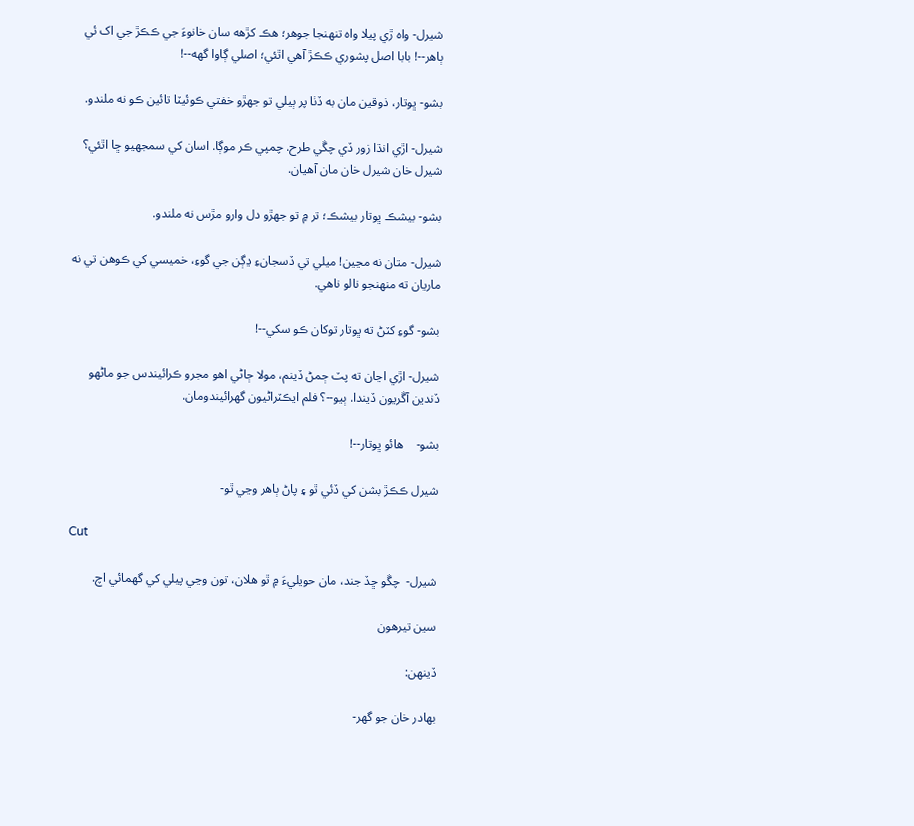شيرل- واه ڙي پيلا واه تنهنجا جوهر؛ هڪ کڙهه سان خانوءَ جي ڪڪڙ جي اک ئي ٻاهر--! بابا اصل پشوري ڪڪڙ آهي اٿئي؛ اصلي ڳاوا گهه--!

بشو- ڀوتار، ذوقين مان به ڏٺا پر ٻيلي تو جهڙو خفتي ڪوئيٽا تائين ڪو نه ملندو.

شيرل- اڙي انڌا زور ڏي چڱي طرح. چمپي ڪر موڳا. اسان کي سمجهيو ڇا اٿئي؟ شيرل خان شيرل خان مان آهيان.

بشو- بيشڪ ڀوتار بيشڪ؛ تر ۾ تو جهڙو دل وارو مڙس نه ملندو.

شيرل- متان نه مڃين! ميلي تي ڏسجانءِ ڍڳن جي گوءِ، خميسي کي ڪوهن تي نه ماريان ته منهنجو نالو ناهي.

بشو- گوءِ کٽڻ ته ڀوتار توکان ڪو سکي--!

شيرل- اڙي اڃان ته پٽ ڄمڻ ڏينم، مولا ڄاڻي اهو مجرو ڪرائيندس جو ماڻهو ڏندين آڱريون ڏيندا. ٻيو--؟ فلم ايڪٽراڻيون گهرائيندومان.

بشو-    هائو ڀوتار--!

شيرل ڪڪڙ بشن کي ڏئي ٿو ۽ پاڻ ٻاهر وڃي ٿو-

Cut

شيرل-  چڱو ڇڏ جند، مان حويليءَ ۾ ٿو هلان، تون وڃي پيلي کي گهمائي اچ.

سين تيرهون

ڏينهن:

بهادر خان جو گهر-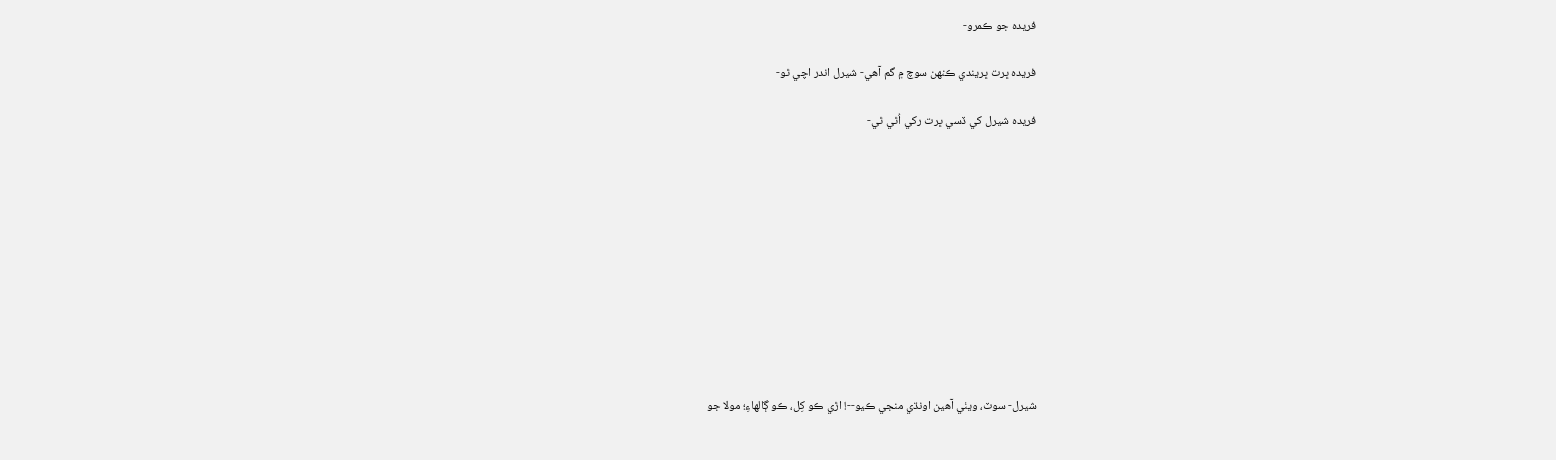فريده جو ڪمرو-

فريده ڀرت ڀريندي ڪنهن سوچ ۾ گم آهي- شيرل اندر اچي ٿو-

فريده شيرل کي ڏسي ڀرت رکي اُٿي ٿي-











شيرل- سوٽ، ويٺي آهين اونڌي منجي ڪيو--! اڙي ڪو کِل، ڪو ڳالهاءِ؛ مولا جو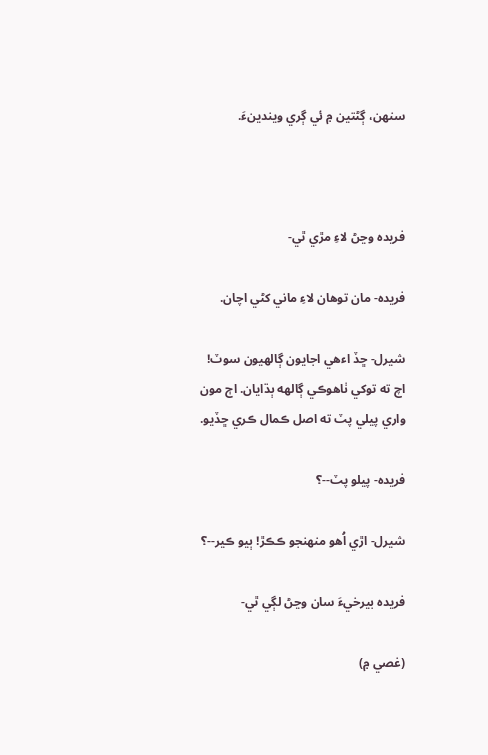سنهن، ڳڻتين ۾ ئي ڳري ويندينءَ.



فريده وڃڻ لاءِ مڙي ٿي-

فريده- مان توهان لاءِ ماني کڻي اچان.

شيرل- ڇڏ اءهي اجايون ڳالهيون سوٽ! اچ ته توکي ٺاهوڪي ڳالهه ٻڌايان. اڄ مون واري پيلي پٽ ته اصل ڪمال ڪري ڇڏيو.

فريده- پيلو پٽ--؟

شيرل- اڙي اُهو منهنجو ڪڪڙ! ٻيو ڪير--؟

فريده بيرخيءَ سان وڃڻ لڳي ٿي-

(غصي ۾)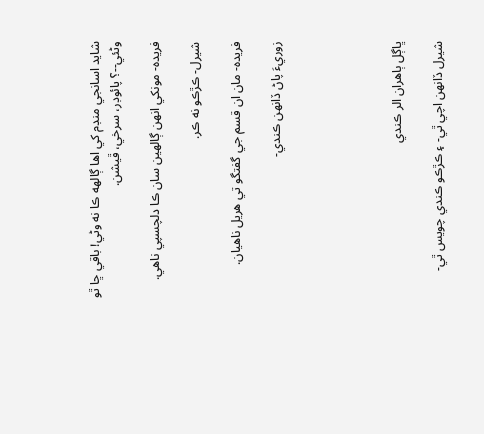شايد اسانجي منڊم کي اها ڳالهه ڪا نه وڻي! باقي ڇا ٿو وڻئي--؟ پائوڊر، سرخي، ڦيشن.

فريده- مونکي انهن ڳالهين سان ڪا دلچسپي ناهي.

شيرل- ڪڙڪو نه ڪر.

فريده- مان ان قسم جي گفتگو تي هريل ناهيان.

زوريءَ پاڻ ڏانهن ڪندي-





ڀاڳل ٻاهران الر ڪندي

شيرل ڏانهن اچي ٿي- ۽ ڪڙڪو ڪندي چويس ٿي-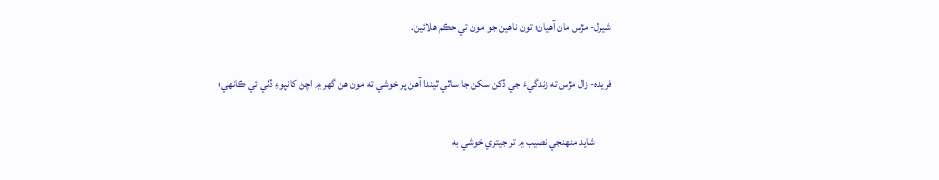شيرل- مڙس مان آهيان؛ تون ناهين جو مون تي حڪم هلائين.

فريده- زال مڙس ته زندگيءَ جي ڏکن سکن جا ساٿي ٿيندا آهن پر خوشي ته مون هن گهر ۾ اچڻ کانپوءِ ڏٺي ئي ڪانهي؛

        شايد منهنجي نصيب ۾ تر جيتري خوشي به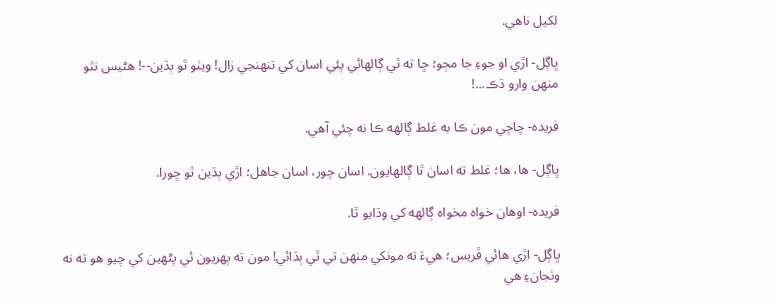لکيل ناهي.

ڀاڳل- اڙي او جوءِ جا مڄو؛ ڇا ته ٿي ڳالهائي پئي اسان کي تنهنجي زال! ويٺو ٿو ٻڌين--! هڻيس نٿو منهن وارو ڌڪ...!

فريده- چاچي مون ڪا به غلط ڳالهه ڪا نه چئي آهي.

ڀاڳل- ها، ها؛ غلط ته اسان ٿا ڳالهايون. اسان چور، اسان جاهل؛ اڙي ٻڌين ٿو ڇورا.

فريده- اوهان خواه مخواه ڳالهه کي وڌايو ٿا.

ڀاڳل- اڙي هائي ڦريس؛ هيءَ ته مونکي منهن تي ٿي ٻڌائي! مون ته پهريون ئي پڻهين کي چيو هو ته نه وٺجانءِ هي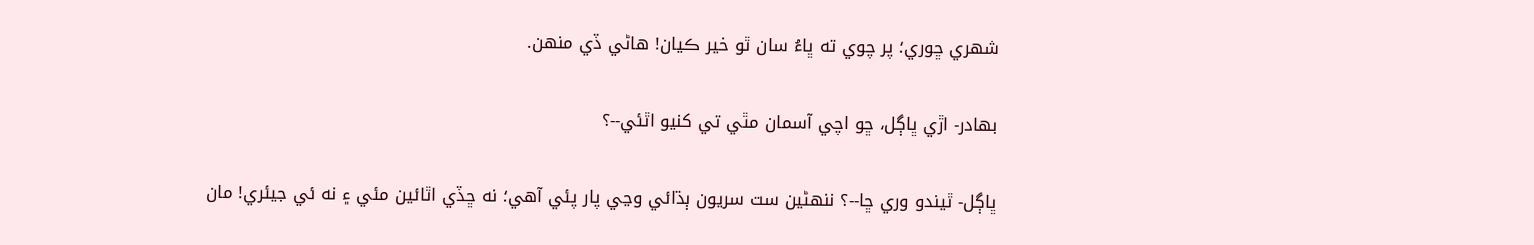شهري ڇوري؛ پر چوي ته ڀاءُ سان ٿو خير ڪيان! هاڻي ڏي منهن.

بهادر- اڙي ڀاڳل، ڇو اچي آسمان مٿي تي کنيو اٿئي--؟

ڀاڳل- ٿيندو وري ڇا--؟ ننهڻين ست سريون ٻڌائي وڃي پار پئي آهي؛ نه ڇڏي اٿائين مئي ۽ نه ئي جيئري! مان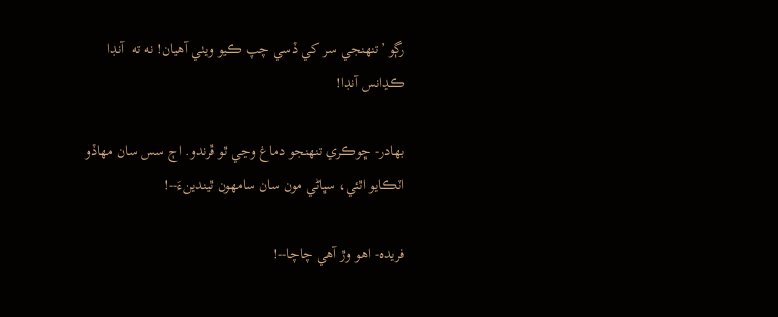رڳو ’تنهنجي سر کي ڏسي چپ ڪيو ويٺي آهيان! نه ته  آنڊا ڪڍانس آنڊا!

بهادر- ڇوڪري تنهنجو دماغ وڃي ٿو ڦرندو. اڄ سس سان مهاڏو اٽڪايو اٿئي، سڀاڻي مون سان سامهون ٿيندينءَ--!

فريده- اهو وڙ آهي چاچا--!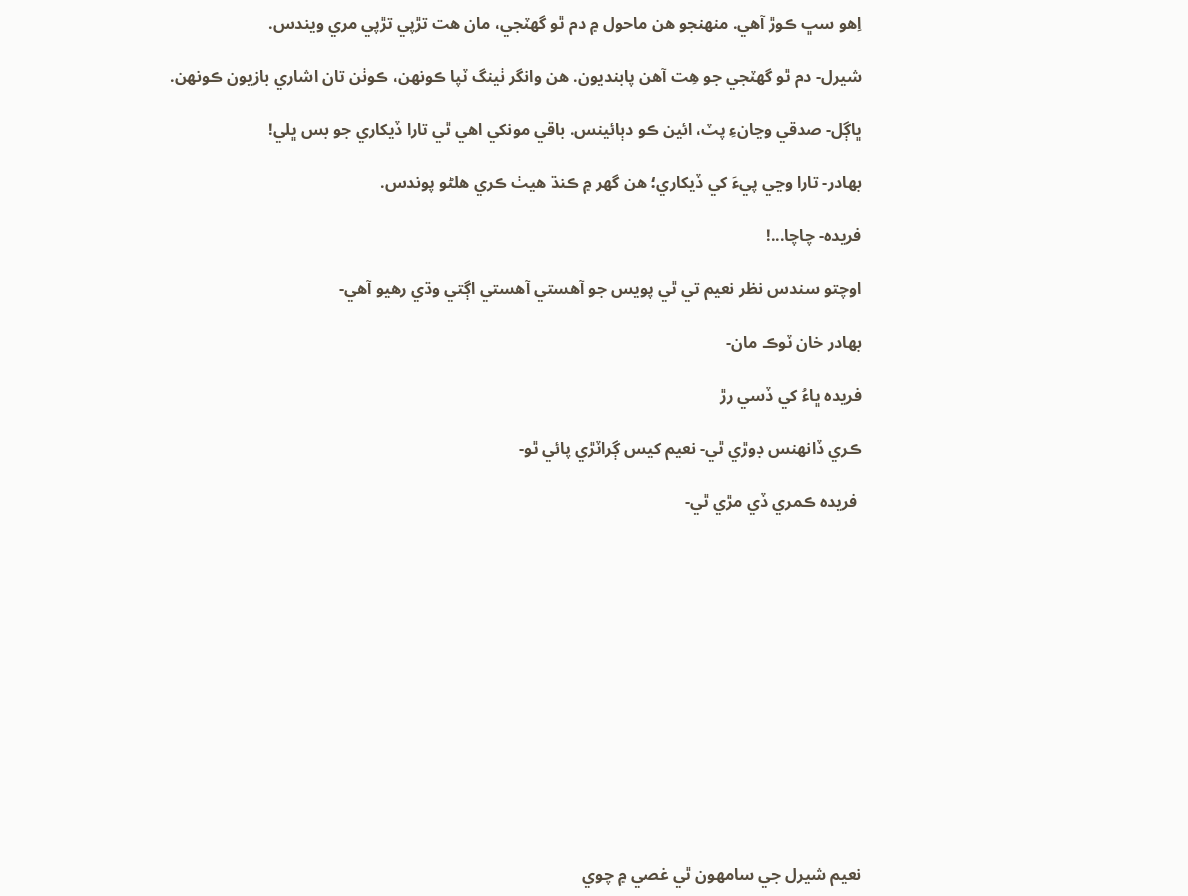اِهو سڀ ڪوڙ آهي. منهنجو هن ماحول ۾ دم ٿو گهٽجي، مان هت تڙپي تڙپي مري ويندس.

شيرل- دم ٿو گهٽجي جو هِت آهن پابنديون. هن وانگر ٺينگ ٽپا ڪونهن، ڪوٺن تان اشاري بازيون ڪونهن.

ڀاڳل- صدقي وڃانءِ پٽ، ائين ڪو دٻائينس. باقي مونکي اهي ٿي تارا ڏيکاري جو بس ڀلي!

بهادر- تارا وڃي پيءَ کي ڏيکاري؛ هن گهر ۾ ڪنڌ هيٺ ڪري هلڻو پوندس.

فريده- چاچا...!

اوچتو سندس نظر نعيم تي ٿي پويس جو آهستي آهستي اڳتي وڌي رهيو آهي-

بهادر خان ٽوڪ مان-

فريده ڀاءُ کي ڏسي رڙ

ڪري ڏانهنس ڊوڙي ٿي- نعيم کيس ڳراٽڙي پائي ٿو-

 فريده ڪمري ڏي مڙي ٿي-













نعيم شيرل جي سامهون ٿي غصي ۾ چوي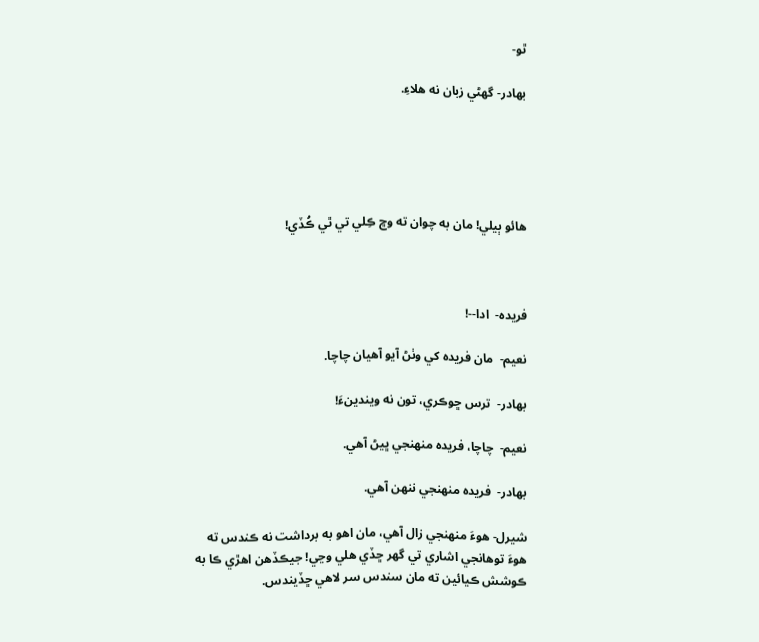ٿو-

بهادر- گهڻي زبان نه هلاءِ.





هائو ٻيلي! مان به چوان ته وڇ ڪِلي تي ٿي ڪُڏي!



فريده-  ادا--!

نعيم-  مان فريده کي وٺڻ آيو آهيان چاچا.

بهادر-  ترس ڇوڪري، تون نه ويندينءَ!

نعيم-  چاچا، فريده منهنجي ڀيڻ آهي.

بهادر-  فريده منهنجي ننهن آهي.

شيرل- هوءَ منهنجي زال آهي، مان اهو به برداشت نه ڪندس ته هوءَ توهانجي اشاري تي گهر ڇڏي هلي وڃي! جيڪڏهن اهڙي ڪا به ڪوشش ڪيائين ته مان سندس سر لاهي ڇڏيندس.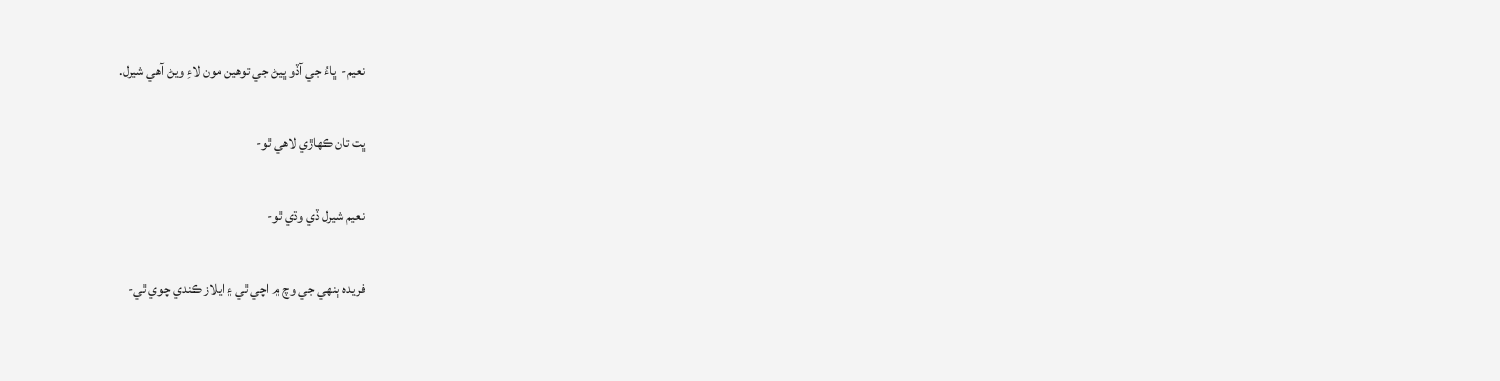نعيم-  ڀاءُ جي آڏو ڀيڻ جي توهين مون لاءِ ويڻ آهي شيرل.

ڀت تان ڪهاڙي لاهي ٿو-

نعيم شيرل ڏي وڌي ٿو-

فريده ٻنهي جي وچ ۾ اچي ٿي ۽ ايلاز ڪندي چوي ٿي-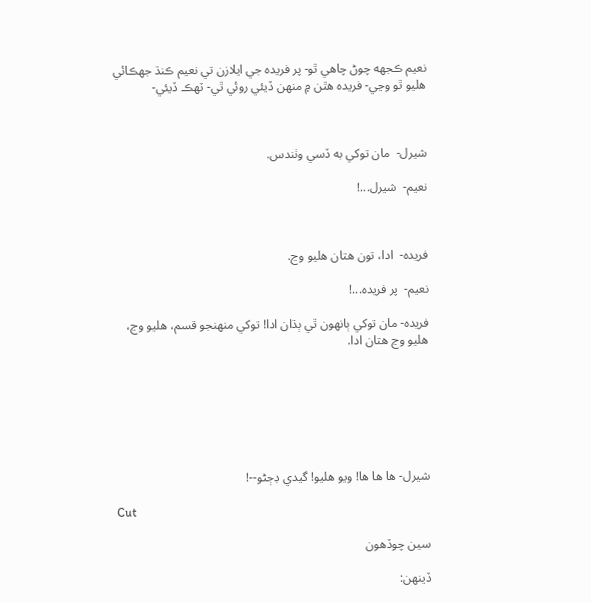نعيم ڪجهه چوڻ چاهي ٿو- پر فريده جي ايلازن تي نعيم ڪنڌ جهڪائي هليو ٿو وڃي- فريده هٿن ۾ منهن ڏيئي روئي ٿي- ٽهڪ ڏيئي-



شيرل-  مان توکي به ڏسي وٺندس.

نعيم-  شيرل...!



فريده-  ادا، تون هتان هليو وڃ.

نعيم-  پر فريده...!

فريده- مان توکي ٻانهون ٿي ٻڌان ادا! توکي منهنجو قسم، هليو وڃ، هليو وڃ هتان ادا.







شيرل- ها ها ها! ويو هليو! گيدي ڊڄڻو--!

Cut

سين چوڏهون

ڏينهن: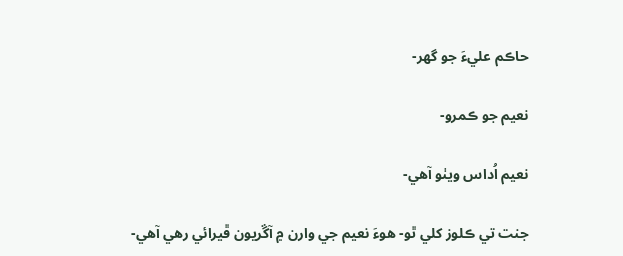حاڪم عليءَ جو گهر-

نعيم جو ڪمرو-

نعيم اُداس ويٺو آهي-

جنت تي ڪلوز کلي ٿو- هوءَ نعيم جي وارن ۾ آڱريون ڦيرائي رهي آهي-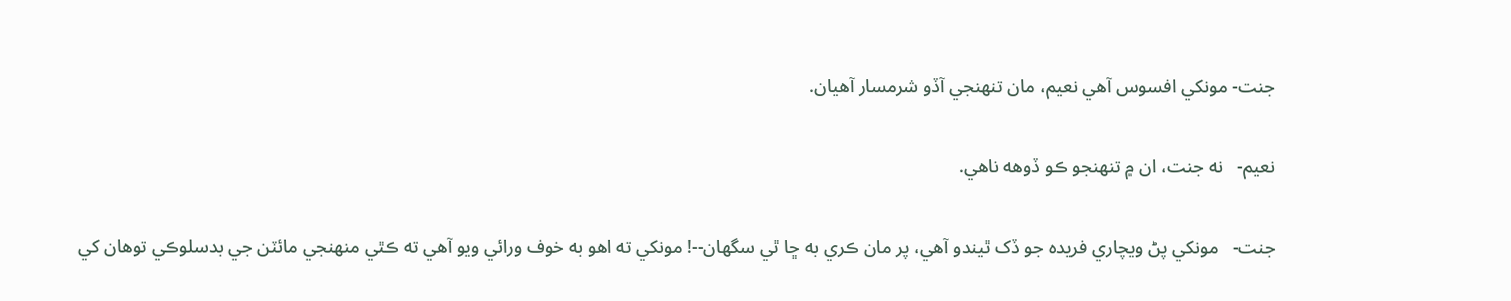جنت- مونکي افسوس آهي نعيم، مان تنهنجي آڏو شرمسار آهيان.

نعيم-   نه جنت، ان ۾ تنهنجو ڪو ڏوهه ناهي.

جنت-   مونکي پڻ ويچاري فريده جو ڏک ٿيندو آهي، پر مان ڪري به ڇا ٿي سگهان--! مونکي ته اهو به خوف ورائي ويو آهي ته ڪٿي منهنجي مائٽن جي بدسلوڪي توهان کي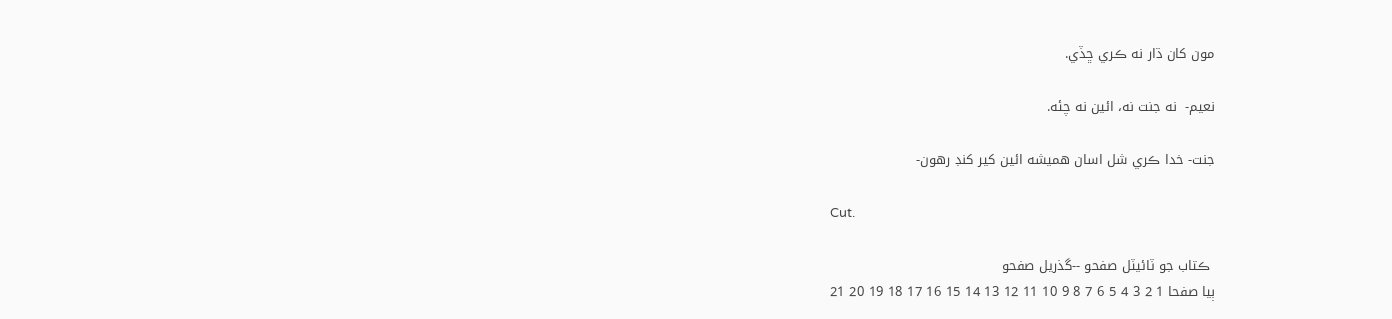مون کان ڌار نه ڪري ڇڏي.

نعيم-  نه جنت نه، ائين نه چئه.

جنت- خدا ڪري شل اسان هميشه ائين کير کنڊ رهون-

Cut.

 ڪتاب جو ٽائيٽل صفحو --گذريل صفحو
ٻيا صفحا 1 2 3 4 5 6 7 8 9 10 11 12 13 14 15 16 17 18 19 20 21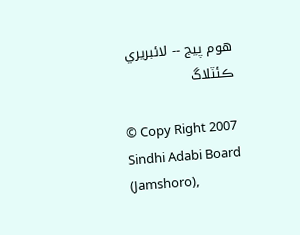هوم پيج -- لائبريري ڪئٽلاگ

© Copy Right 2007
Sindhi Adabi Board (Jamshoro),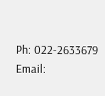Ph: 022-2633679 Email: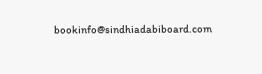bookinfo@sindhiadabiboard.com